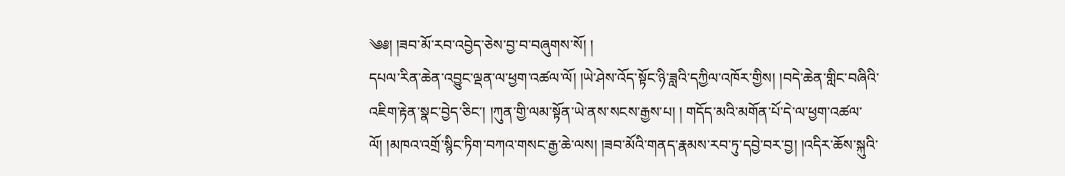༄༅། །ཟབ་མོ་རབ་འབྱེད་ཅེས་བྱ་བ་བཞུགས་སོ། །
དཔལ་རིན་ཆེན་འབྱུང་ལྡན་ལ་ཕྱག་འཚལ་ལོ། །ཡེ་ཤེས་འོད་སྟོང་ཉི་ཟླའི་དཀྱིལ་འཁོར་གྱིས། །བདེ་ཆེན་གླིང་བཞིའི་འཇིག་རྟེན་སྣང་བྱེད་ཅིང་། །ཀུན་གྱི་ལམ་སྟོན་ཡེ་ནས་སངས་རྒྱས་པ། ། གདོད་མའི་མགོན་པོ་དེ་ལ་ཕྱག་འཚལ་ལོ། །མཁའ་འགྲོ་སྙིང་ཏིག་བཀའ་གསང་རྒྱ་ཆེ་ལས། །ཟབ་མོའི་གནད་རྣམས་རབ་ཏུ་དབྱེ་བར་བྱ། །འདིར་ཆོས་སྐུའི་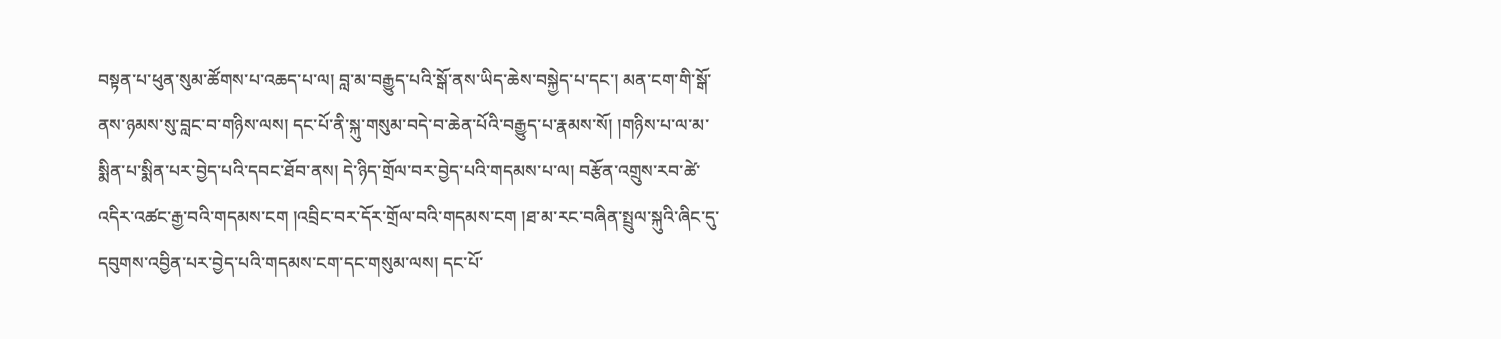བསྟན་པ་ཕུན་སུམ་ཚོགས་པ་འཆད་པ་ལ། བླ་མ་བརྒྱུད་པའི་སྒོ་ནས་ཡིད་ཆེས་བསྐྱེད་པ་དང་། མན་ངག་གི་སྒོ་ནས་ཉམས་སུ་བླང་བ་གཉིས་ལས། དང་པོ་ནི་སྐུ་གསུམ་བདེ་བ་ཆེན་པོའི་བརྒྱུད་པ་རྣམས་སོ། །གཉིས་པ་ལ་མ་སྨིན་པ་སྨིན་པར་བྱེད་པའི་དབང་ཐོབ་ནས། དེ་ཉིད་གྲོལ་བར་བྱེད་པའི་གདམས་པ་ལ། བརྩོན་འགྲུས་རབ་ཚེ་འདིར་འཚང་རྒྱ་བའི་གདམས་ངག །འབྲིང་བར་དོར་གྲོལ་བའི་གདམས་ངག །ཐ་མ་རང་བཞིན་སྤྲུལ་སྐུའི་ཞིང་དུ་དབུགས་འབྱིན་པར་བྱེད་པའི་གདམས་ངག་དང་གསུམ་ལས། དང་པོ་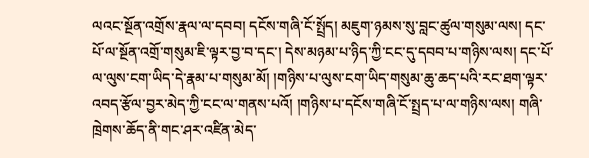ལའང་སྔོན་འགྲོས་རྣལ་ལ་དབབ། དངོས་གཞི་ངོ་སྤྲོད། མཇུག་ཉམས་སུ་བླང་ཚུལ་གསུམ་ལས། དང་པོ་ལ་སྔོན་འགྲོ་གསུམ་ཇི་ལྟར་བྱ་བ་དང་། དེས་མཉམ་པ་ཉིད་ཀྱི་ངང་དུ་དབབ་པ་གཉིས་ལས། དང་པོ་ལ་ལུས་ངག་ཡིད་དེ་རྣམ་པ་གསུམ་མོ། །གཉིས་པ་ལུས་ངག་ཡིད་གསུམ་ཆུ་ཆད་པའི་རང་ཐག་ལྟར་འབད་རྩོལ་བྱར་མེད་ཀྱི་ངང་ལ་གནས་པའོ། །གཉིས་པ་དངོས་གཞི་ངོ་སྤྲད་པ་ལ་གཉིས་ལས། གཞི་ཁྲེགས་ཆོད་ནི་གང་ཤར་འཛིན་མེད་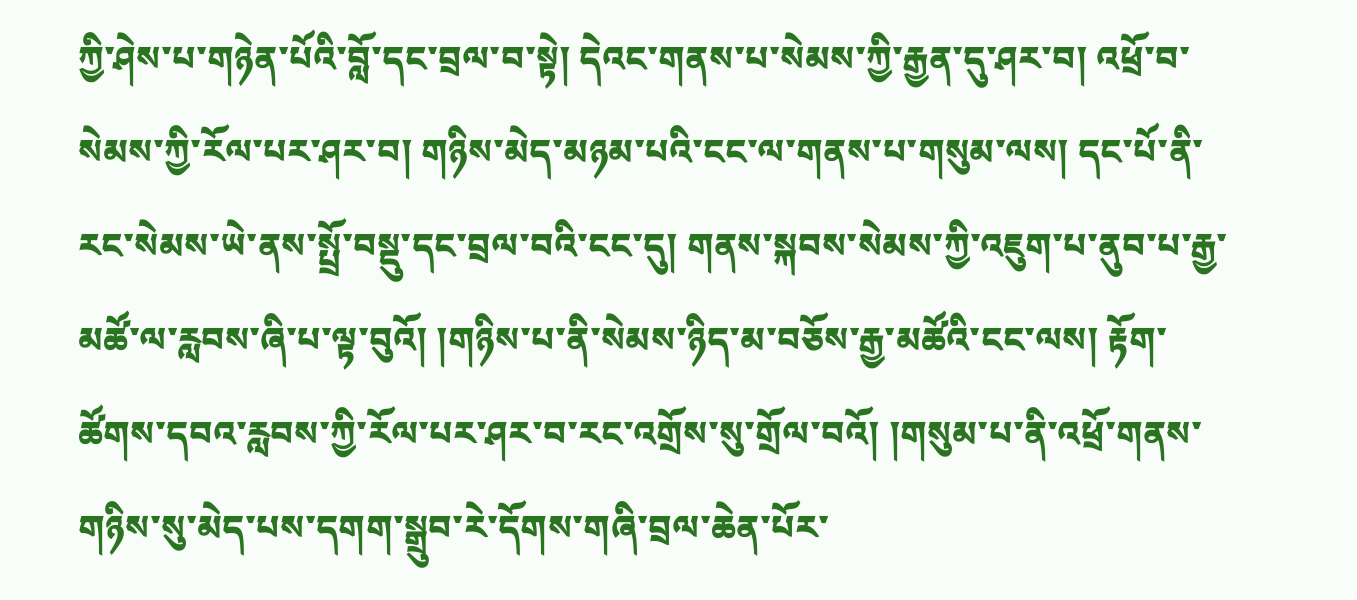ཀྱི་ཤེས་པ་གཉེན་པོའི་བློ་དང་བྲལ་བ་སྟེ། དེའང་གནས་པ་སེམས་ཀྱི་རྒྱན་དུ་ཤར་བ། འཕྲོ་བ་སེམས་ཀྱི་རོལ་པར་ཤར་བ། གཉིས་མེད་མཉམ་པའི་ངང་ལ་གནས་པ་གསུམ་ལས། དང་པོ་ནི་རང་སེམས་ཡེ་ནས་སྤྲོ་བསྡུ་དང་བྲལ་བའི་ངང་དུ། གནས་སྐབས་སེམས་ཀྱི་འཇུག་པ་ནུབ་པ་རྒྱ་མཚོ་ལ་རླབས་ཞི་པ་ལྟ་བུའོ། །གཉིས་པ་ནི་སེམས་ཉིད་མ་བཅོས་རྒྱ་མཚོའི་ངང་ལས། རྟོག་ཚོགས་དབའ་རླབས་ཀྱི་རོལ་པར་ཤར་བ་རང་འགྲོས་སུ་གྲོལ་བའོ། །གསུམ་པ་ནི་འཕྲོ་གནས་གཉིས་སུ་མེད་པས་དགག་སྒྲུབ་རེ་དོགས་གཞི་བྲལ་ཆེན་པོར་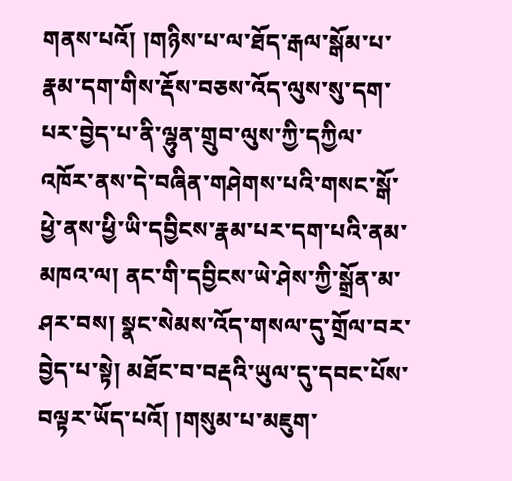གནས་པའོ། །གཉིས་པ་ལ་ཐོད་རྒལ་སྒོམ་པ་རྣམ་དག་གིས་རྡོས་བཅས་འོད་ལུས་སུ་དག་པར་བྱེད་པ་ནི་ལྷུན་གྲུབ་ལུས་ཀྱི་དཀྱིལ་འཁོར་ནས་དེ་བཞིན་གཤེགས་པའི་གསང་སྒོ་ཕྱེ་ནས་ཕྱི་ཡི་དབྱིངས་རྣམ་པར་དག་པའི་ནམ་མཁའ་ལ། ནང་གི་དབྱིངས་ཡེ་ཤེས་ཀྱི་སྒྲོན་མ་ཤར་བས། སྣང་སེམས་འོད་གསལ་དུ་གྲོལ་བར་བྱེད་པ་སྟེ། མཐོང་བ་བརྡའི་ཡུལ་དུ་དབང་པོས་བལྟར་ཡོད་པའོ། །གསུམ་པ་མཇུག་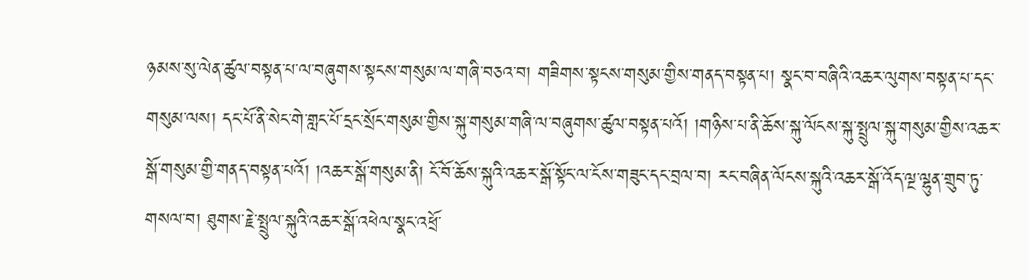ཉམས་སུ་ལེན་ཚུལ་བསྟན་པ་ལ་བཞུགས་སྟངས་གསུམ་ལ་གཞི་བཅའ་བ། གཟིགས་སྟངས་གསུམ་གྱིས་གནད་བསྟན་པ། སྣང་བ་བཞིའི་འཆར་ལུགས་བསྟན་པ་དང་གསུམ་ལས། དང་པོ་ནི་སེང་གེ་གླང་པོ་དྲང་སྲོང་གསུམ་གྱིས་སྐུ་གསུམ་གཞི་ལ་བཞུགས་ཚུལ་བསྟན་པའོ། །གཉིས་པ་ནི་ཆོས་སྐུ་ལོངས་སྐུ་སྤྲུལ་སྐུ་གསུམ་གྱིས་འཆར་སྒོ་གསུམ་གྱི་གནད་བསྟན་པའོ། །འཆར་སྒོ་གསུམ་ནི། ངོ་བོ་ཆོས་སྐུའི་འཆར་སྒོ་སྟོང་ལ་ངོས་གཟུང་དང་བྲལ་བ། རང་བཞིན་ལོངས་སྐུའི་འཆར་སྒོ་འོད་ལྔ་ལྷུན་གྲུབ་ཏུ་གསལ་བ། ཐུགས་རྗེ་སྤྲུལ་སྐུའི་འཆར་སྒོ་འཕེལ་སྣང་འཕྲོ་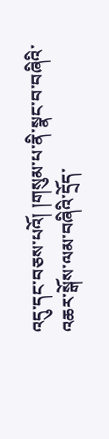འདུ་དང་བཅས་པའོ། །གསུམ་པ་ནི་སྣང་བ་བཞིའི་འཆར་སྒོས་ལམ་བཞིའི་དྲོད་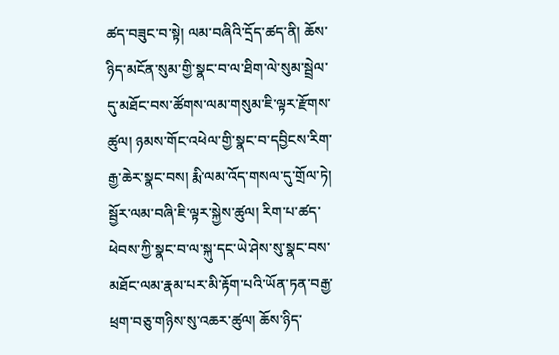ཚད་བཟུང་བ་སྟེ། ལམ་བཞིའི་དྲོད་ཚད་ནི། ཆོས་ཉིད་མངོན་སུམ་གྱི་སྣང་བ་ལ་ཐིག་ལེ་སུམ་སྦྲེལ་དུ་མཐོང་བས་ཚོགས་ལམ་གསུམ་ཇི་ལྟར་རྫོགས་ཚུལ། ཉམས་གོང་འཕེལ་གྱི་སྣང་བ་དབྱིངས་རིག་རྒྱ་ཆེར་སྣང་བས། རྨི་ལམ་འོད་གསལ་དུ་གྲོལ་ཏེ། སྦྱོར་ལམ་བཞི་ཇི་ལྟར་སྐྱེས་ཚུལ། རིག་པ་ཚད་ཕེབས་ཀྱི་སྣང་བ་ལ་སྐུ་དང་ཡེ་ཤེས་སུ་སྣང་བས་མཐོང་ལམ་རྣམ་པར་མི་རྟོག་པའི་ཡོན་ཏན་བརྒྱ་ཕྲག་བཅུ་གཉིས་སུ་འཆར་ཚུལ། ཆོས་ཉིད་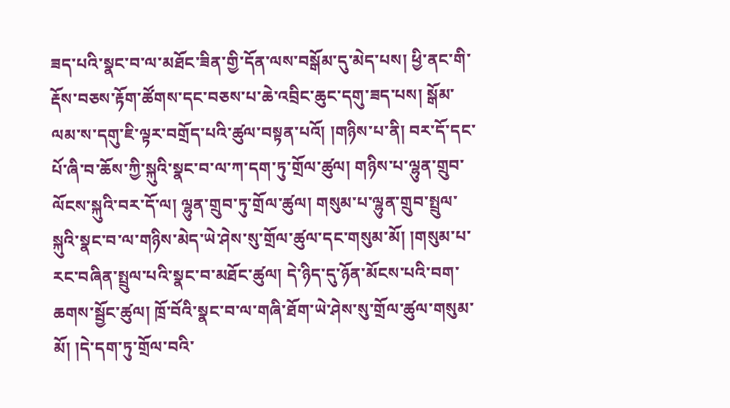ཟད་པའི་སྣང་བ་ལ་མཐོང་ཟིན་གྱི་དོན་ལས་བསྒོམ་དུ་མེད་པས། ཕྱི་ནང་གི་རྡོས་བཅས་རྟོག་ཚོགས་དང་བཅས་པ་ཆེ་འབྲིང་ཆུང་དགུ་ཟད་པས། སྒོམ་ལམ་ས་དགུ་ཇི་ལྟར་བགྲོད་པའི་ཚུལ་བསྟན་པའོ། །གཉིས་པ་ནི། བར་དོ་དང་པོ་ཞི་བ་ཆོས་ཀྱི་སྐུའི་སྣང་བ་ལ་ཀ་དག་ཏུ་གྲོལ་ཚུལ། གཉིས་པ་ལྷུན་གྲུབ་ལོངས་སྐུའི་བར་དོ་ལ། ལྷུན་གྲུབ་ཏུ་གྲོལ་ཚུལ། གསུམ་པ་ལྷུན་གྲུབ་སྤྲུལ་སྐུའི་སྣང་བ་ལ་གཉིས་མེད་ཡེ་ཤེས་སུ་གྲོལ་ཚུལ་དང་གསུམ་མོ། །གསུམ་པ་རང་བཞིན་སྤྲུལ་པའི་སྣང་བ་མཐོང་ཚུལ། དེ་ཉིད་དུ་ཉོན་མོངས་པའི་བག་ཆགས་སྦྱོང་ཚུལ། ཁྲོ་བོའི་སྣང་བ་ལ་གཞི་ཐོག་ཡེ་ཤེས་སུ་གྲོལ་ཚུལ་གསུམ་མོ། །དེ་དག་ཏུ་གྲོལ་བའི་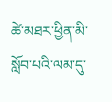ཚེ་མཐར་ཕྱིན་མི་སློབ་པའི་ལམ་དུ་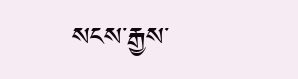སངས་རྒྱས་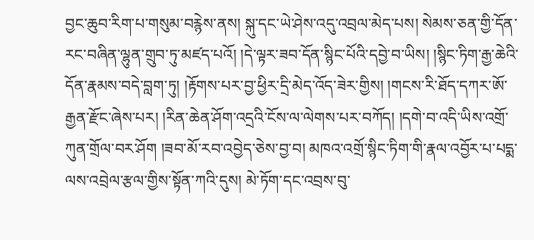བྱང་ཆུབ་རིག་པ་གསུམ་བརྙེས་ནས། སྐུ་དང་ཡེ་ཤེས་འདུ་འབྲལ་མེད་པས། སེམས་ཅན་གྱི་དོན་རང་བཞིན་ལྷུན་གྲུབ་ཏུ་མཛད་པའོ། །དེ་ལྟར་ཟབ་དོན་སྙིང་པོའི་དབྱེ་བ་ཡིས། །སྙིང་ཏིག་རྒྱ་ཆེའི་དོན་རྣམས་བདེ་བླག་ཏུ། །རྟོགས་པར་བྱ་ཕྱིར་དྲི་མེད་འོད་ཟེར་གྱིས། །གངས་རི་ཐོད་དཀར་ཨོ་རྒྱན་རྫོང་ཞེས་པར། །རིན་ཆེན་ཤོག་འདྲའི་ངོས་ལ་ལེགས་པར་བཀོད། །དགེ་བ་འདི་ཡིས་འགྲོ་ཀུན་གྲོལ་བར་ཤོག །ཟབ་མོ་རབ་འབྱེད་ཅེས་བྱ་བ། མཁའ་འགྲོ་སྙིང་ཏིག་གི་རྣལ་འབྱོར་པ་པདྨ་ལས་འབྲེལ་རྩལ་གྱིས་སྟོན་ཀའི་དུས། མེ་ཏོག་དང་འབྲས་བུ་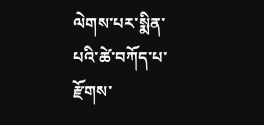ལེགས་པར་སྨིན་པའི་ཚེ་བཀོད་པ་རྫོགས་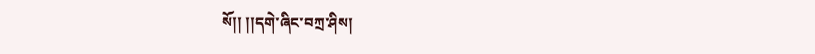སོ།། །།དགེ་ཞིང་བཀྲ་ཤིས།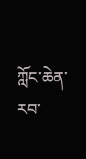ཀློང་ཆེན་རབ་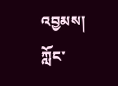འབྱམས།
ཀློང་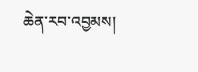ཆེན་རབ་འབྱམས།